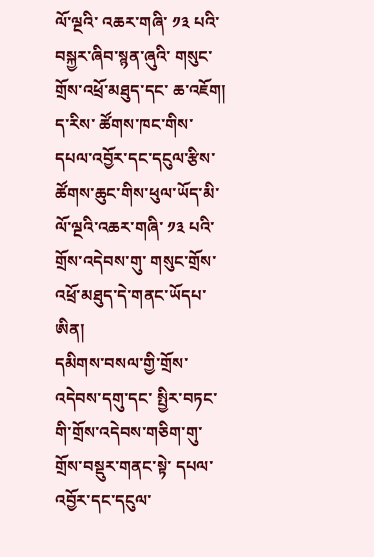ལོ་ལྔའི་ འཆར་གཞི་ ༡༣ པའི་ བསྐྱར་ཞིབ་སྙན་ཞུའི་ གསུང་གྲོས་འཕྲོ་མཐུད་དང་ ཆ་འཇོག།
ད་རིས་ ཚོགས་ཁང་གིས་ དཔལ་འབྱོར་དང་དངུལ་རྩིས་ཚོགས་ཆུང་གིས་ཕུལ་ཡོད་མི་ ལོ་ལྔའི་འཆར་གཞི་ ༡༣ པའི་ གྲོས་འདེབས་གུ་ གསུང་གྲོས་འཕྲོ་མཐུད་དེ་གནང་ཡོདཔ་ཨིན།
དམིགས་བསལ་གྱི་གྲོས་འདེབས་དགུ་དང་ སྤྱིར་བཏང་གི་གྲོས་འདེབས་གཅིག་གུ་ གྲོས་བསྡུར་གནང་སྟེ་ དཔལ་འབྱོར་དང་དངུལ་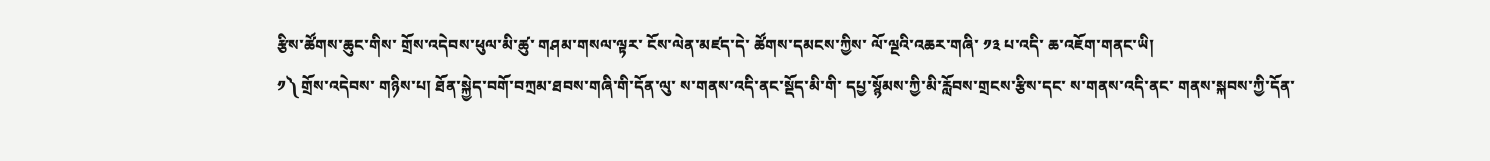རྩིས་ཚོགས་ཆུང་གིས་ གྲོས་འདེབས་ཕུལ་མི་ཚུ་ གཤམ་གསལ་ལྟར་ ངོས་ལེན་མཛད་དེ་ ཚོགས་དམངས་ཀྱིས་ ལོ་ལྔའི་འཆར་གཞི་ ༡༣ པ་འདི་ ཆ་འཇོག་གནང་ཡི།
༡༽ གྲོས་འདེབས་ གཉིས་པ། ཐོན་སྐྱེད་བགོ་བཀྲམ་ཐབས་གཞི་གི་དོན་ལུ་ ས་གནས་འདི་ནང་སྡོད་མི་གི་ དཔྱ་སྙོམས་ཀྱི་མི་རློབས་གྲངས་རྩིས་དང་ ས་གནས་འདི་ནང་ གནས་སྐབས་ཀྱི་དོན་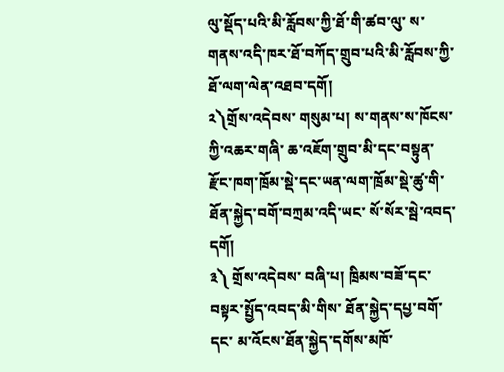ལུ་སྡོད་པའི་མི་རློབས་ཀྱི་ཐོ་གི་ཚབ་ལུ་ ས་གནས་འདི་ཁར་ཐོ་བཀོད་གྲུབ་པའི་མི་རློབས་ཀྱི་ཐོ་ལག་ལེན་འཐབ་དགོ།
༢༽གྲོས་འདེབས་ གསུམ་པ། ས་གནས་ས་ཁོངས་ཀྱི་འཆར་གཞི་ ཆ་འཇོག་གྲུབ་མི་དང་བསྟུན་ རྫོང་ཁག་ཁྲོམ་སྡེ་དང་ཡན་ལག་ཁྲོམ་སྡེ་ཚུ་གི་ ཐོན་སྐྱེད་བགོ་བཀྲམ་འདི་ཡང་ སོ་སོར་སྦེ་འབད་དགོ།
༣༽ གྲོས་འདེབས་ བཞི་པ། ཁྲིམས་བཟོ་དང་བསྟར་སྤྱོད་འབད་མི་གིས་ ཐོན་སྐྱེད་དཔྱ་བགོ་དང་ མ་འོངས་ཐོན་སྐྱེད་དགོས་མཁོ་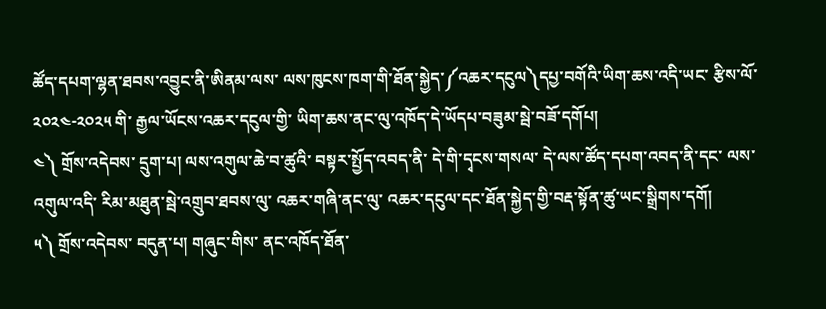ཚོད་དཔག་ལྷན་ཐབས་འབྱུང་ནི་ཨིནམ་ལས་ ལས་ཁུངས་ཁག་གི་ཐོན་སྐྱེད་༼འཆར་དངུལ༽དཔྱ་བགོའི་ཡིག་ཆས་འདི་ཡང་ རྩིས་ལོ་ ༢༠༢༤-༢༠༢༥ གི་ རྒྱལ་ཡོངས་འཆར་དངུལ་གྱི་ ཡིག་ཆས་ནང་ལུ་འཁོད་དེ་ཡོདཔ་བཟུམ་སྦེ་བཟོ་དགོཔ།
༤༽ གྲོས་འདེབས་ དྲུག་པ། ལས་འགུལ་ཆེ་བ་ཚུའི་ བསྟར་སྤྱོད་འབད་ནི་ དེ་གི་དྭངས་གསལ་ དེ་ལས་ཚོད་དཔག་འབད་ནི་དང་ ལས་འགུལ་འདི་ རིམ་མཐུན་སྦེ་འགྲུབ་ཐབས་ལུ་ འཆར་གཞི་ནང་ལུ་ འཆར་དངུལ་དང་ཐོན་སྐྱེད་གྱི་བརྡ་སྟོན་ཚུ་ཡང་སྒྲིགས་དགོ།
༥༽ གྲོས་འདེབས་ བདུན་པ། གཞུང་གིས་ ནང་འཁོད་ཐོན་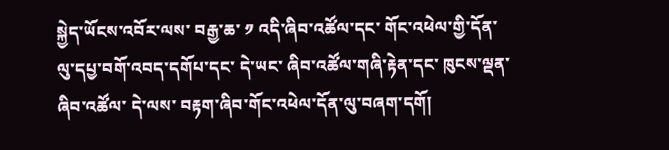སྐྱེད་ཡོངས་འབོར་ལས་ བརྒྱ་ཆ་ ༡ འདི་ཞིབ་འཚོལ་དང་ གོང་འཕེལ་གྱི་དོན་ལུ་དཔྱ་བགོ་འབད་དགོཔ་དང་ དེ་ཡང་ ཞིབ་འཚོལ་གཞི་རྟེན་དང་ ཁུངས་ལྡན་ཞིབ་འཚོལ་ དེ་ལས་ བརྟག་ཞིབ་གོང་འཕེལ་དོན་ལུ་བཞག་དགོ།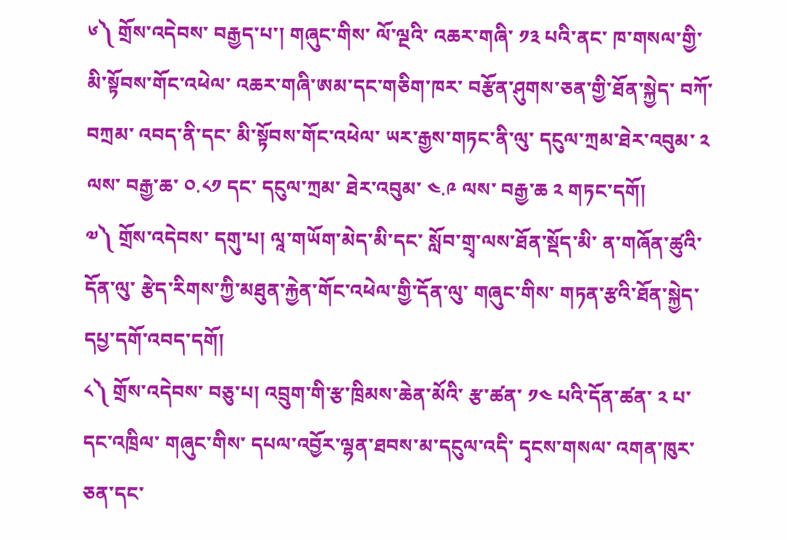༦༽ གྲོས་འདེབས་ བརྒྱད་པ་། གཞུང་གིས་ ལོ་ལྔའི་ འཆར་གཞི་ ༡༣ པའི་ནང་ ཁ་གསལ་གྱི་ མི་སྟོབས་གོང་འཕེལ་ འཆར་གཞི་ཨམ་དང་གཅིག་ཁར་ བརྩོན་ཤུགས་ཅན་གྱི་ཐོན་སྐྱེད་ བཀོ་བཀྲམ་ འབད་ནི་དང་ མི་སྟོབས་གོང་འཕེལ་ ཡར་རྒྱས་གཏང་ནི་ལུ་ དངུལ་ཀྲམ་ཐེར་འབུམ་ ༢ ལས་ བརྒྱ་ཆ་ ༠.༨༡ དང་ དངུལ་ཀྲམ་ ཐེར་འབུམ་ ༤.༩ ལས་ བརྒྱ་ཆ ༢ གཏང་དགོ།
༧༽ གྲོས་འདེབས་ དགུ་པ། ལཱ་གཡོག་མེད་མི་དང་ སློབ་གྲྭ་ལས་ཐོན་སྡོད་མི་ ན་གཞོན་ཚུའི་དོན་ལུ་ རྩེད་རིགས་ཀྱི་མཐུན་རྐྱེན་གོང་འཕེལ་གྱི་དོན་ལུ་ གཞུང་གིས་ གཏན་རྩའི་ཐོན་སྐྱེད་དཔྱ་དགོ་འབད་དགོ།
༨༽ གྲོས་འདེབས་ བཅུ་པ། འབྲུག་གི་རྩ་ཁྲིམས་ཆེན་མོའི་ རྩ་ཚན་ ༡༤ པའི་དོན་ཚན་ ༢ པ་དང་འཁྲིལ་ གཞུང་གིས་ དཔལ་འབྱོར་ལྷན་ཐབས་མ་དངུལ་འདི་ དྭངས་གསལ་ འགན་ཁུར་ཅན་དང་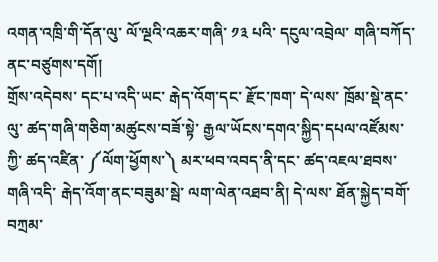འགན་འཁྲི་གི་དོན་ལུ་ ལོ་ལྔའི་འཆར་གཞི་ ༡༣ པའི་ དངུལ་འབྲེལ་ གཞི་བཀོད་ནང་བཙུགས་དགོ།
གྲོས་འདེབས་ དང་པ་འདི་ཡང་ རྒེད་འོག་དང་ རྫོང་ཁག་ དེ་ལས་ ཁྲོམ་སྡེ་ནང་ལུ་ ཚད་གཞི་གཅིག་མཚུངས་བཟོ་སྟེ་ རྒྱལ་ཡོངས་དགའ་སྐྱིད་དཔལ་འཛོམས་ཀྱི་ ཚད་འཛིན་ ༼ལོག་ཕྱོགས་༽ མར་ཕབ་འབད་ནི་དང་ ཚད་འཇལ་ཐབས་གཞི་འདི་ རྒེད་འོག་ནང་བཟུམ་སྦེ་ ལག་ལེན་འཐབ་ནི། དེ་ལས་ ཐོན་སྐྱེད་བགོ་བཀྲམ་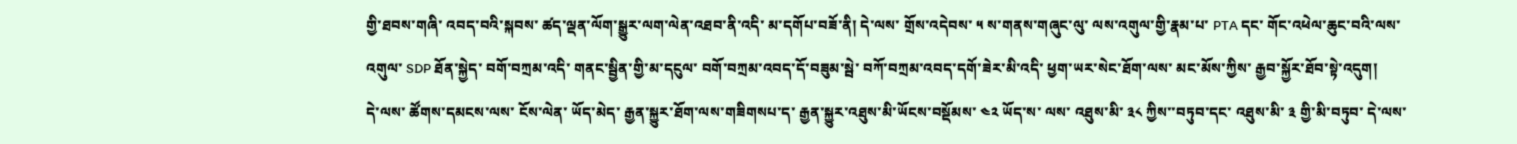གྱི་ཐབས་གཞི་ འབད་བའི་སྐབས་ ཚད་ལྡན་ལོག་སྒྱུར་ལག་ལེན་འཐབ་ནི་འདི་ མ་དགོཔ་བཟོ་ནི། དེ་ལས་ གྲོས་འདེབས་ ༥ ས་གནས་གཞུང་ལུ་ ལས་འགུལ་གྱི་རྣམ་པ་ PTA དང་ གོང་འཕེལ་ཆུང་བའི་ལས་འགུལ་ SDP ཐོན་སྐྱེད་ བགོ་བཀྲམ་འདི་ གནང་སྦྱིན་གྱི་མ་དངུལ་ བགོ་བཀྲམ་འབད་དོ་བཟུམ་སྦེ་ བཀོ་བཀྲམ་འབད་དགོ་ཟེར་མི་འདི་ ཕྱག་ཡར་སེང་ཐོག་ལས་ མང་མོས་ཀྱིས་ རྒྱབ་སྐྱོར་ཐོབ་སྟེ་འདུག།
དེ་ལས་ ཚོགས་དམངས་ལས་ ངོས་ལེན་ ཡོད་མེད་ རྒྱན་སྐྱུར་ཐོག་ལས་གཟིགསཔ་ད་ རྒྱན་སྐྱུར་འཐུས་མི་ཡོངས་བསྡོམས་ ༤༢ ཡོད་ས་ ལས་ འཐུས་མི་ ༣༨ ཀྱིས་་བཏུབ་དང་ འཐུས་མི་ ༣ གྱི་མི་བཏུབ་ དེ་ལས་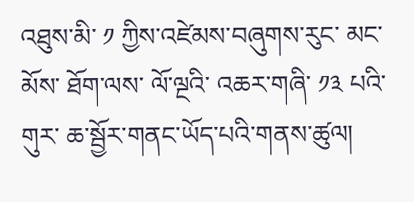འཐུས་མི་ ༡ ཀྱིས་འཛེམས་བཞུགས་རུང་ མང་མོས་ ཐོག་ལས་ ལོ་ལྔའི་ འཆར་གཞི་ ༡༣ པའི་གུར་ ཆ་སྦྱོར་གནང་ཡོད་པའི་གནས་ཚུལ།